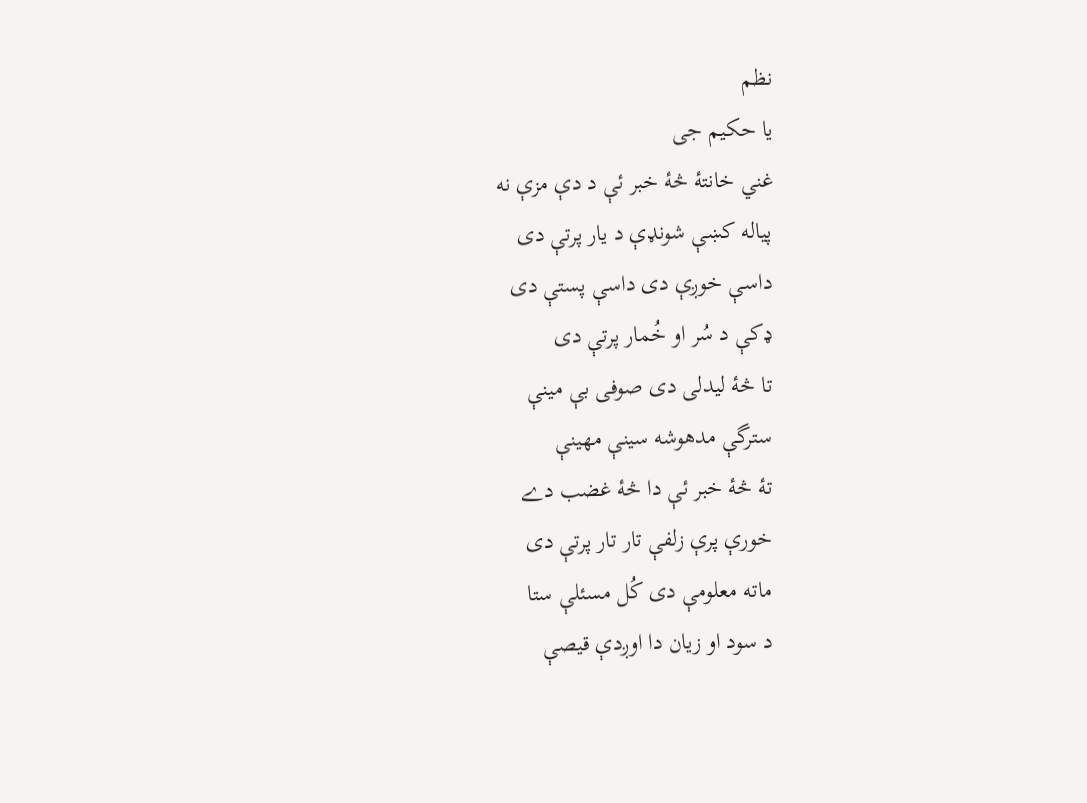نظم
يا حکيم جی
غني خانتۀ څۀ خبر ئې د دې مزې نه
پياله کښې شونډې د يار پرتې دی
داسې خوږې دی داسې پستې دی
ډکې د سُر او خُمار پرتې دی
تا څۀ ليدلی دی صوفی بې مينې
سترگې مدهوشه سينې مهينې
تۀ څۀ خبر ئې دا څۀ غضب دے
خورې پرې زلفې تار تار پرتې دی
ماته معلومې دی کُل مسئلې ستا
د سود او زيان دا اوږدې قيصې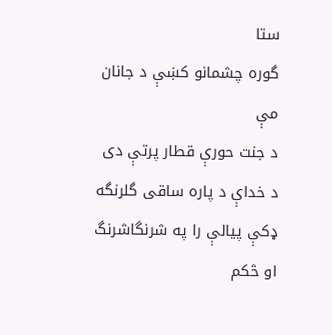ستا
گوره چشمانو کښې د جانان مې
د جنت حورې قطار پرتې دی
د خداې د پاره ساقی گلرنگه
ډکې پيالې را په شرنگاشرنگ
او څکم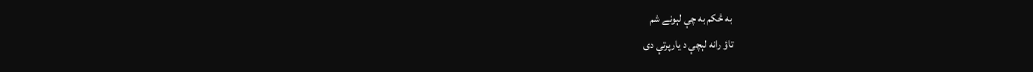به څکم به چې لېونے شم
تاؤ رانه لېچې د يارپرتې دی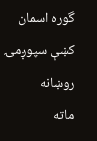گوره اسمان کښې سپوږمۍ روښانه
ماته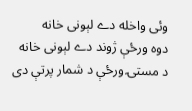وئی واخله دے لېونی خانه
دوه ورځې ژوند دے لېونی خانه
د مستۍ ورځې د شمار پرتې دی